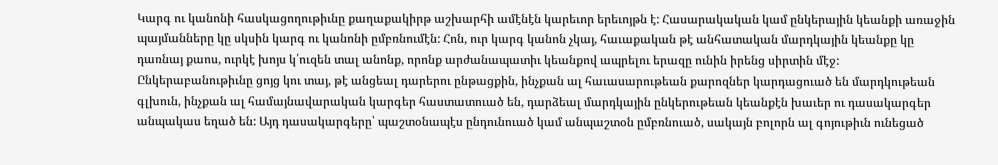Կարգ ու կանոնի հասկացողութիւնը քաղաքակիրթ աշխարհի ամէնէն կարեւոր երեւոյթն է: Հասարակական կամ ընկերային կեանքի առաջին պայմանները կը սկսին կարգ ու կանոնի ըմբռնումէն: Հոն, ուր կարգ կանոն չկայ, հաւաքական թէ անհատական մարդկային կեանքը կը դառնայ քաոս, ուրկէ խոյս կ՛ուզեն տալ անոնք, որոնք արժանապատիւ կեանքով ապրելու երազը ունին իրենց սիրտին մէջ:
Ընկերաբանութիւնը ցոյց կու տայ, թէ անցեալ դարերու ընթացքին, ինչքան ալ հաւասարութեան քարոզներ կարդացուած են մարդկութեան գլխուն, ինչքան ալ համայնավարական կարգեր հաստատուած են, դարձեալ մարդկային ընկերութեան կեանքէն խաւեր ու դասակարգեր անպակաս եղած են: Այդ դասակարգերը՝ պաշտօնապէս ընդունուած կամ անպաշտօն ըմբռնուած, սակայն բոլորն ալ գոյութիւն ունեցած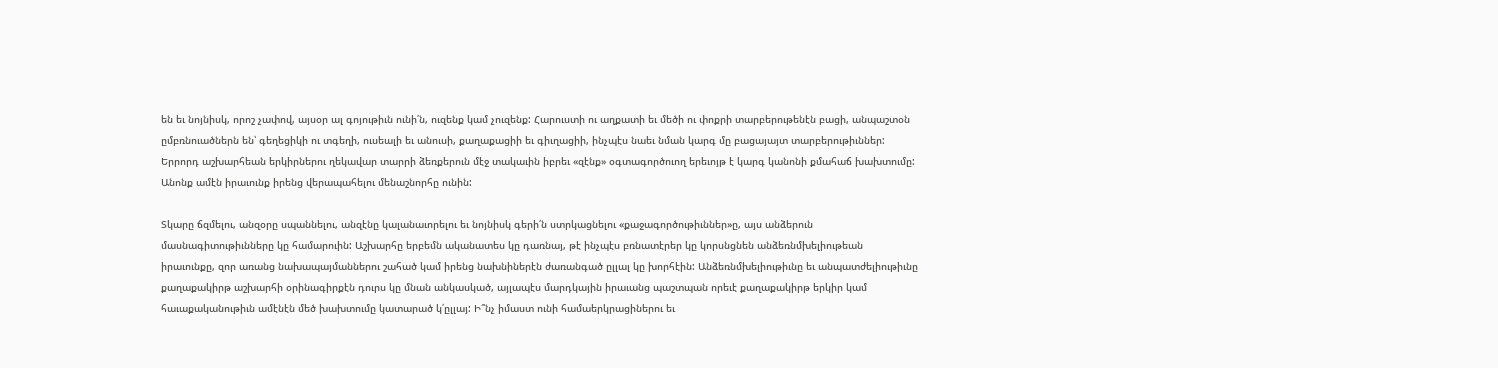են եւ նոյնիսկ, որոշ չափով, այսօր ալ գոյութիւն ունի՛ն, ուզենք կամ չուզենք: Հարուստի ու աղքատի եւ մեծի ու փոքրի տարբերութենէն բացի, անպաշտօն ըմբռնուածներն են՝ գեղեցիկի ու տգեղի, ուսեալի եւ անուսի, քաղաքացիի եւ գիւղացիի, ինչպէս նաեւ նման կարգ մը բացայայտ տարբերութիւններ:
Երրորդ աշխարհեան երկիրներու ղեկավար տարրի ձեռքերուն մէջ տակաւին իբրեւ «զէնք» օգտագործուող երեւոյթ է կարգ կանոնի քմահաճ խախտումը: Անոնք ամէն իրաւունք իրենց վերապահելու մենաշնորհը ունին:

Տկարը ճզմելու, անզօրը սպաննելու, անզէնը կալանաւորելու եւ նոյնիսկ գերի՛ն ստրկացնելու «քաջագործութիւններ»ը, այս անձերուն մասնագիտութիւնները կը համարուին: Աշխարհը երբեմն ականատես կը դառնայ, թէ ինչպէս բռնատէրեր կը կորսնցնեն անձեռնմխելիութեան իրաւունքը, զոր առանց նախապայմաններու շահած կամ իրենց նախնիներէն ժառանգած ըլլալ կը խորհէին: Անձեռնմխելիութիւնը եւ անպատժելիութիւնը քաղաքակիրթ աշխարհի օրինագիրքէն դուրս կը մնան անկասկած, այլապէս մարդկային իրաւանց պաշտպան որեւէ քաղաքակիրթ երկիր կամ հաւաքականութիւն ամէնէն մեծ խախտումը կատարած կ՛ըլլայ: Ի՞նչ իմաստ ունի համաերկրացիներու եւ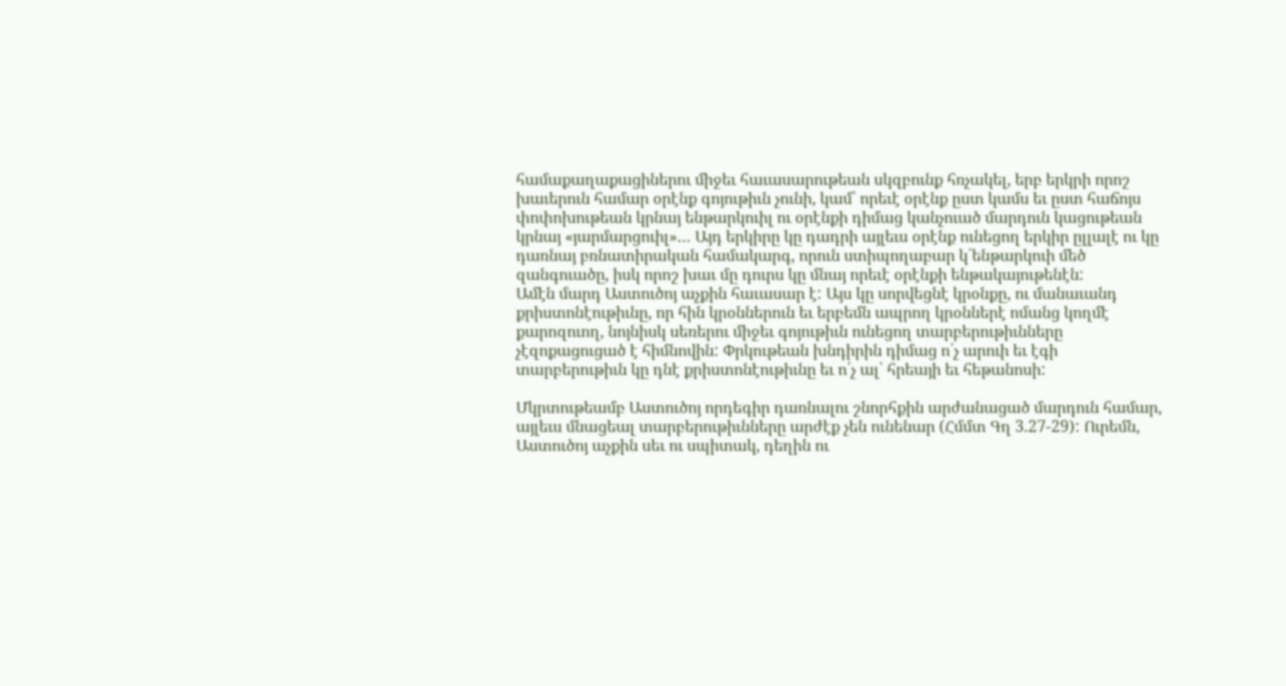համաքաղաքացիներու միջեւ հաւասարութեան սկզբունք հռչակել, երբ երկրի որոշ խաւերուն համար օրէնք գոյութիւն չունի, կամ՝ որեւէ օրէնք ըստ կամս եւ ըստ հաճոյս փոփոխութեան կրնայ ենթարկուիլ ու օրէնքի դիմաց կանչուած մարդուն կացութեան կրնայ «յարմարցուիլ»… Այդ երկիրը կը դադրի այլեւս օրէնք ունեցող երկիր ըլլալէ ու կը դառնայ բռնատիրական համակարգ, որուն ստիպողաբար կ՛ենթարկուի մեծ զանգուածը, իսկ որոշ խաւ մը դուրս կը մնայ որեւէ օրէնքի ենթակայութենէն:
Ամէն մարդ Աստուծոյ աչքին հաւասար է: Այս կը սորվեցնէ կրօնքը, ու մանաւանդ քրիստոնէութիւնը, որ հին կրօններուն եւ երբեմն ապրող կրօններէ ոմանց կողմէ քարոզուող, նոյնիսկ սեռերու միջեւ գոյութիւն ունեցող տարբերութիւնները չէզոքացուցած է հիմնովին: Փրկութեան խնդիրին դիմաց ո՛չ արուի եւ էգի տարբերութիւն կը դնէ քրիստոնէութիւնը եւ ո՛չ ալ՝ հրեայի եւ հեթանոսի:

Մկրտութեամբ Աստուծոյ որդեգիր դառնալու շնորհքին արժանացած մարդուն համար, այլեւս մնացեալ տարբերութիւնները արժէք չեն ունենար (Հմմտ Գղ 3.27-29): Ուրեմն, Աստուծոյ աչքին սեւ ու սպիտակ, դեղին ու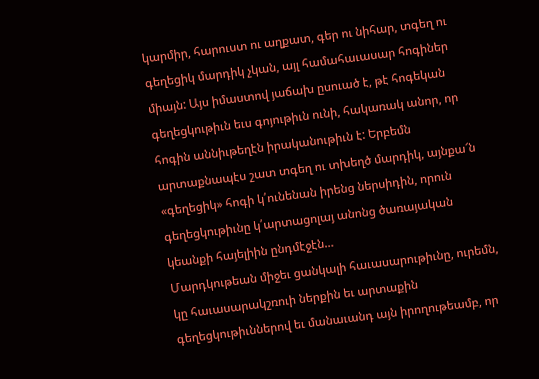կարմիր, հարուստ ու աղքատ, գեր ու նիհար, տգեղ ու գեղեցիկ մարդիկ չկան, այլ համահաւասար հոգիներ միայն: Այս իմաստով յաճախ ըսուած է, թէ հոգեկան գեղեցկութիւն եւս գոյութիւն ունի, հակառակ անոր, որ հոգին աննիւթեղէն իրականութիւն է: Երբեմն արտաքնապէս շատ տգեղ ու տխեղծ մարդիկ, այնքա՜ն «գեղեցիկ» հոգի կ՛ունենան իրենց ներսիդին, որուն գեղեցկութիւնը կ՛արտացոլայ անոնց ծառայական կեանքի հայելիին ընդմէջէն…
Մարդկութեան միջեւ ցանկալի հաւասարութիւնը, ուրեմն, կը հաւասարակշռուի ներքին եւ արտաքին գեղեցկութիւններով եւ մանաւանդ այն իրողութեամբ, որ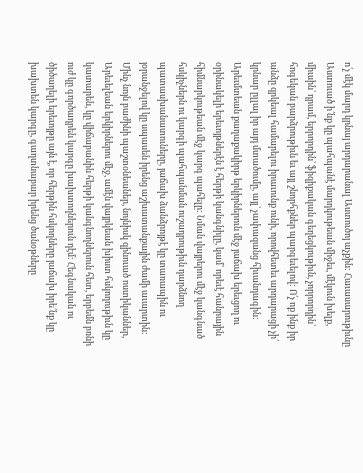ո՛չ մէկ մարդ կրնայ արդարանալ Աստուծոյ աչքին: Հաւասարութիւնը Աստուած ի՛նք կը պահպանէ մարդկութեան միջեւ, մէկուն խելք, միւսին՝ դրամ, երրորդին՝ ֆիզիքական գեղեցկութիւն, չորրորդին՝ հոգեկան բարձրութիւն եւ այլ շնորհքներ պարգեւելով: Ո՛չ ոք ինք իր անձը զրկեալ համարելու իրաւունք ունի, որովհետեւ արդարացի չի՛ կրնար ըլլալ իր այդ մտածումը, այլ՝ չափազանց հիւանդագին:
Արեւմտեան քաղաքակիրթ երկիրներուն մէջ յաճախ երեւցող ու օրինակելի երեւոյթներէն է հերթի կանգնիլը, կամ՝ որեւէ հանրային հիմնարկութեան մէջ կարգ պահելը: Նման վայրերու մէջ կանգնած հսկիչներն ու կարգի պահպանման ուշադրութիւն դարձնող պատասխանատուները, յաճախ ձանձրոյթէ կը տառապին ու յօրանջելով կը սպասեն իրենց աշխատանքային ժամի աւարտին: Մինչ նոյն բաժինի պաշտօնեաներ, նոյնիսկ զինուած ոստիկաններ, Արեւելեան երկիրներու մէջ, ամէն վայրկեան խիստ հսկողութիւն կը կատարեն, կը վիճաբանին հերթի կանգնողներուն հետ, երբեմն բռնի ուժ կը գործադրեն կարգը խախտողներուն դէմ: Հեգնական ու ծիծաղելի երեւոյթը այն է, որ հերթին հսկողները յաճախ իրե՛նք կը խախտեն կարգը, գաղտնաբար իրենց ծանօթները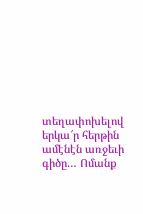տեղափոխելով երկա՜ր հերթին ամէնէն առջեւի գիծը… Ոմանք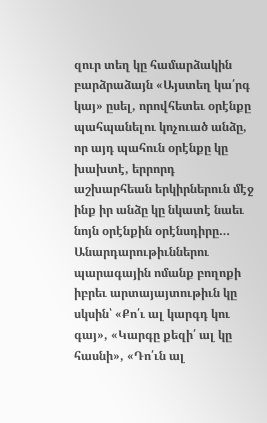զուր տեղ կը համարձակին բարձրաձայն «Այստեղ կա՛րգ կայ» ըսել, որովհետեւ օրէնքը պահպանելու կոչուած անձը, որ այդ պահուն օրէնքը կը խախտէ, երրորդ աշխարհեան երկիրներուն մէջ ինք իր անձը կը նկատէ նաեւ նոյն օրէնքին օրէնսդիրը…
Անարդարութիւններու պարագային ոմանք բողոքի իբրեւ արտայայտութիւն կը սկսին՝ «Քո՛ւ ալ կարգդ կու գայ», «Կարգը քեզի՛ ալ կը հասնի», «Դո՛ւն ալ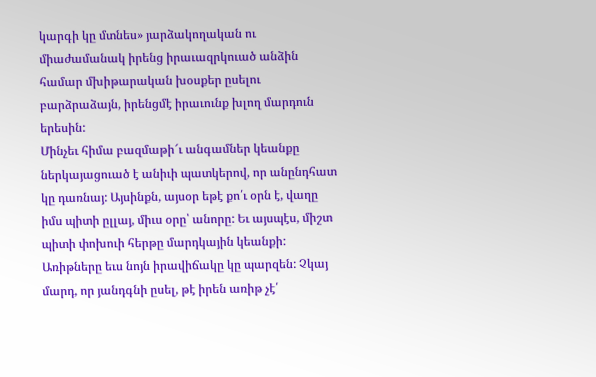կարգի կը մտնես» յարձակողական ու միաժամանակ իրենց իրաւազրկուած անձին համար մխիթարական խօսքեր ըսելու բարձրաձայն, իրենցմէ իրաւունք խլող մարդուն երեսին:
Մինչեւ հիմա բազմաթի՜ւ անգամներ կեանքը ներկայացուած է անիւի պատկերով, որ անընդհատ կը դառնայ: Այսինքն, այսօր եթէ քո՛ւ օրն է, վաղը իմս պիտի ըլլայ, միւս օրը՝ անորը: Եւ այսպէս, միշտ պիտի փոխուի հերթը մարդկային կեանքի: Առիթները եւս նոյն իրավիճակը կը պարզեն: Չկայ մարդ, որ յանդգնի ըսել, թէ իրեն առիթ չէ՛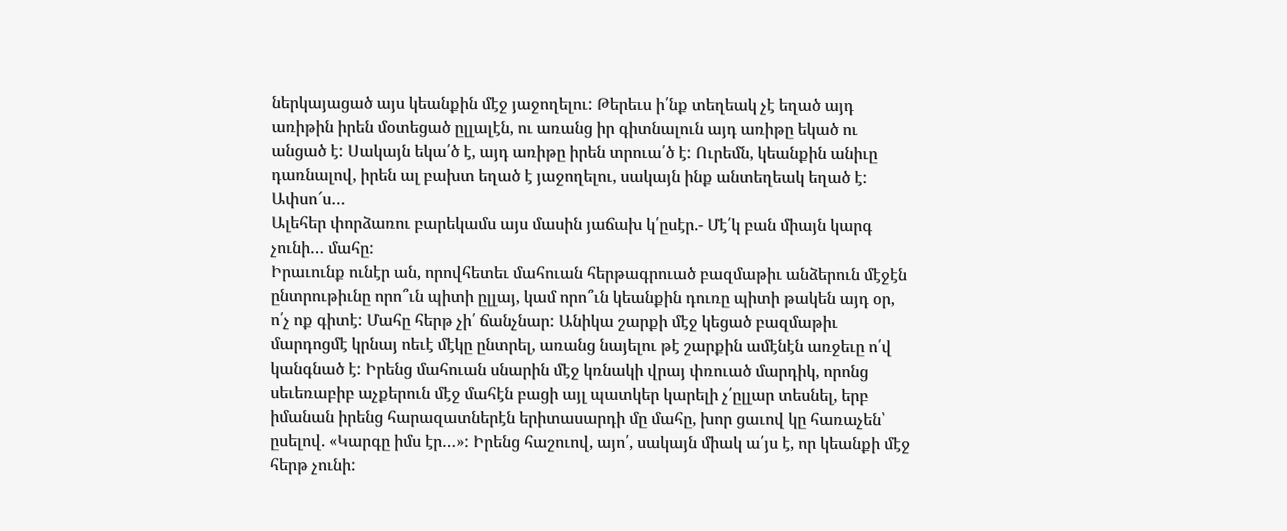ներկայացած այս կեանքին մէջ յաջողելու: Թերեւս ի՛նք տեղեակ չէ եղած այդ առիթին իրեն մօտեցած ըլլալէն, ու առանց իր գիտնալուն այդ առիթը եկած ու անցած է: Սակայն եկա՛ծ է, այդ առիթը իրեն տրուա՛ծ է: Ուրեմն, կեանքին անիւը դառնալով, իրեն ալ բախտ եղած է յաջողելու, սակայն ինք անտեղեակ եղած է: Ափսո՜ս…
Ալեհեր փորձառու բարեկամս այս մասին յաճախ կ՛ըսէր.- Մէ՛կ բան միայն կարգ չունի… մահը:
Իրաւունք ունէր ան, որովհետեւ մահուան հերթագրուած բազմաթիւ անձերուն մէջէն ընտրութիւնը որո՞ւն պիտի ըլլայ, կամ որո՞ւն կեանքին դուռը պիտի թակեն այդ օր, ո՛չ ոք գիտէ: Մահը հերթ չի՛ ճանչնար: Անիկա շարքի մէջ կեցած բազմաթիւ մարդոցմէ կրնայ ոեւէ մէկը ընտրել, առանց նայելու թէ շարքին ամէնէն առջեւը ո՛վ կանգնած է: Իրենց մահուան սնարին մէջ կռնակի վրայ փռուած մարդիկ, որոնց սեւեռաբիբ աչքերուն մէջ մահէն բացի այլ պատկեր կարելի չ՛ըլլար տեսնել, երբ իմանան իրենց հարազատներէն երիտասարդի մը մահը, խոր ցաւով կը հառաչեն՝ ըսելով. «Կարգը իմս էր…»: Իրենց հաշուով, այո՛, սակայն միակ ա՛յս է, որ կեանքի մէջ հերթ չունի: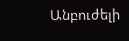Անբուժելի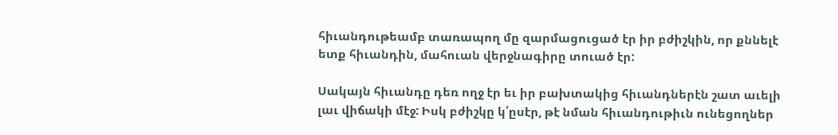հիւանդութեամբ տառապող մը զարմացուցած էր իր բժիշկին, որ քննելէ ետք հիւանդին, մահուան վերջնագիրը տուած էր:

Սակայն հիւանդը դեռ ողջ էր եւ իր բախտակից հիւանդներէն շատ աւելի լաւ վիճակի մէջ: Իսկ բժիշկը կ՛ըսէր, թէ նման հիւանդութիւն ունեցողներ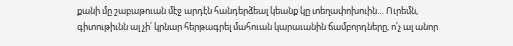քանի մը շաբաթուան մէջ արդէն հանդերձեալ կեանք կը տեղափոխուին… Ուրեմն, գիտութիւնն ալ չի՛ կրնար հերթագրել մահուան կարաւանին ճամբորդները, ո՛չ ալ անոր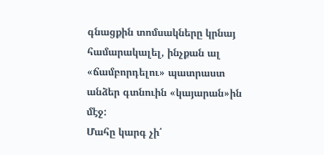գնացքին տոմսակները կրնայ համարակալել, ինչքան ալ «ճամբորդելու» պատրաստ անձեր գտնուին «կայարան»ին մէջ:
Մահը կարգ չի՛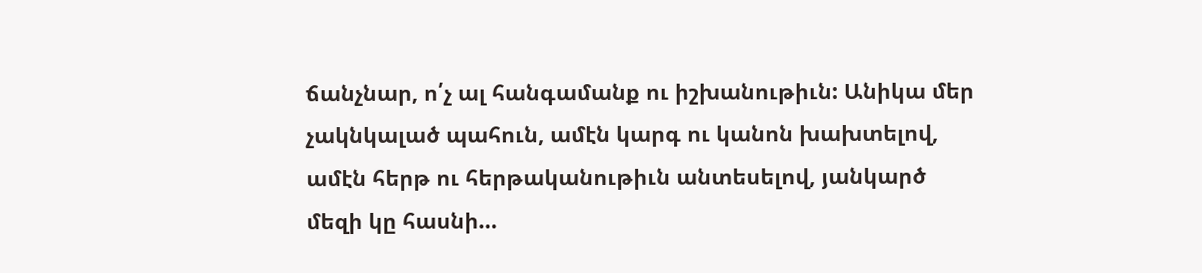ճանչնար, ո՛չ ալ հանգամանք ու իշխանութիւն: Անիկա մեր չակնկալած պահուն, ամէն կարգ ու կանոն խախտելով, ամէն հերթ ու հերթականութիւն անտեսելով, յանկարծ մեզի կը հասնի…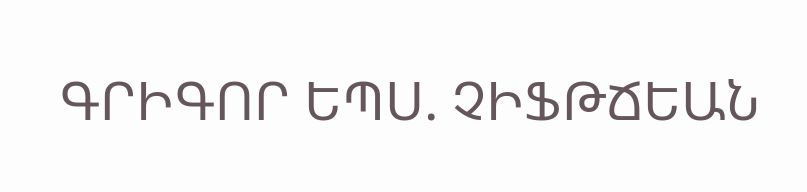ԳՐԻԳՈՐ ԵՊՍ. ՉԻՖԹՃԵԱՆ